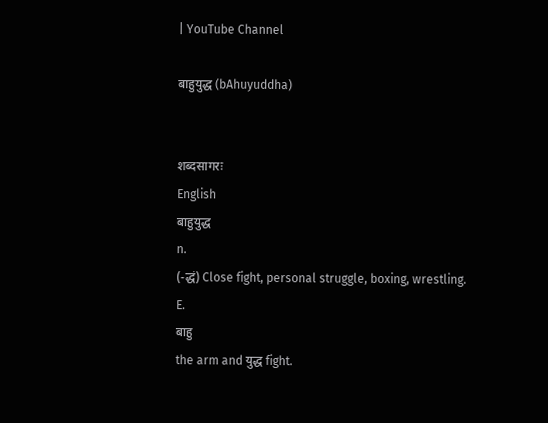| YouTube Channel

बाहुयुद्ध (bAhuyuddha)


शब्दसागरः
English
बाहुयुद्ध
n.
(-द्धं) Close fight, personal struggle, boxing, wrestling.
E.
बाहु
the arm and युद्ध fight.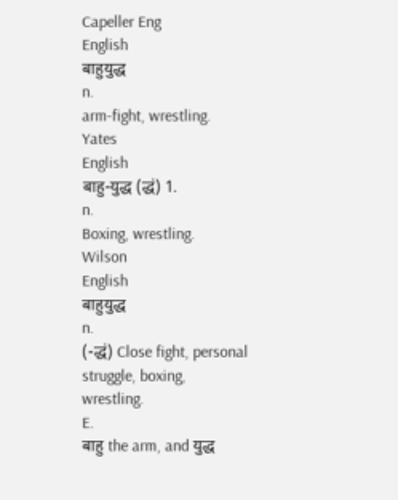Capeller Eng
English
बाहुयुद्ध
n.
arm-fight, wrestling.
Yates
English
बाहु-युद्ध (द्धं) 1.
n.
Boxing, wrestling.
Wilson
English
बाहुयुद्ध
n.
(-द्धं) Close fight, personal struggle, boxing,
wrestling.
E.
बाहु the arm, and युद्ध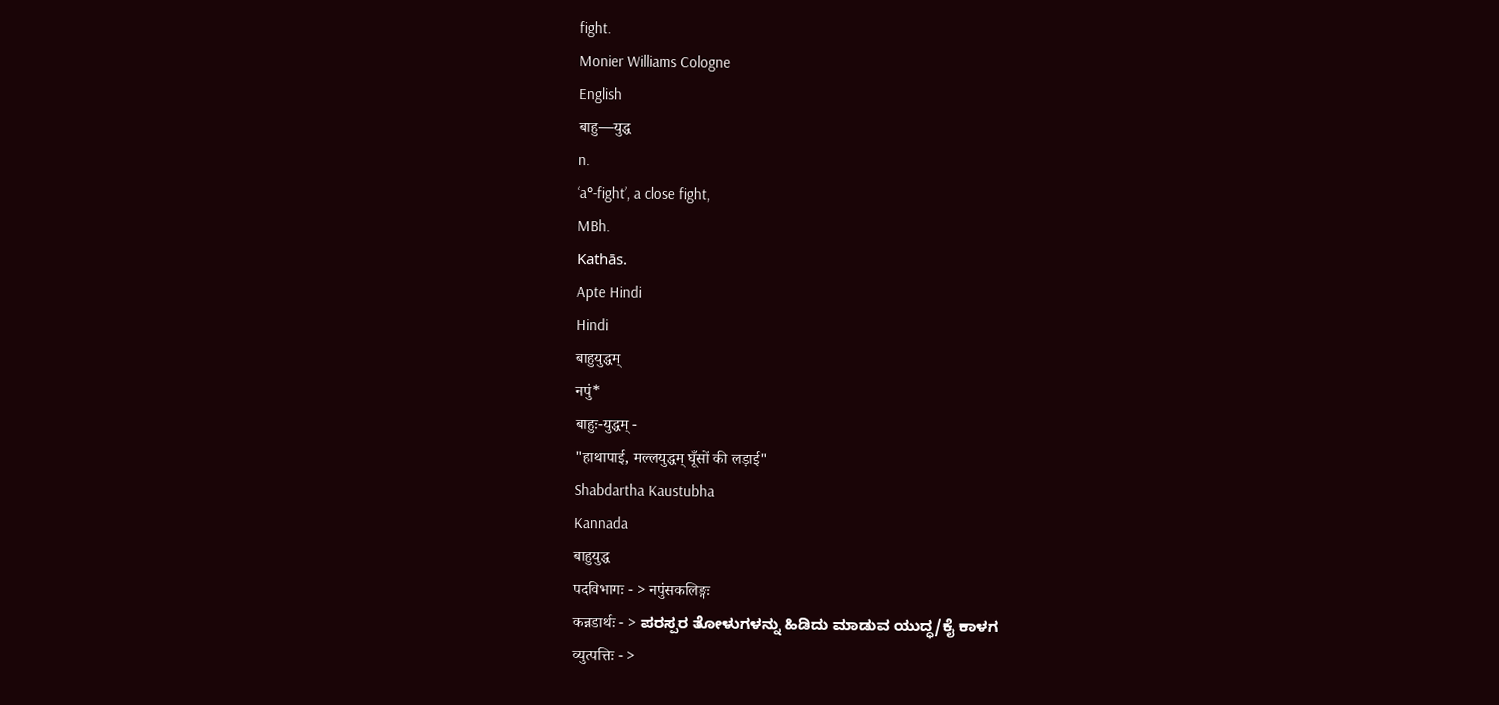fight.
Monier Williams Cologne
English
बाहु—युद्ध
n.
‘a°-fight’, a close fight,
MBh.
Kathās.
Apte Hindi
Hindi
बाहुयुद्धम्
नपुं*
बाहुः-युद्धम् -
"हाथापाई, मल्लयुद्धम् घूँसों की लड़ाई"
Shabdartha Kaustubha
Kannada
बाहुयुद्ध
पदविभागः - > नपुंसकलिङ्गः
कन्नडार्थः - > ಪರಸ್ಪರ ತೋಳುಗಳನ್ನು ಹಿಡಿದು ಮಾಡುವ ಯುದ್ಧ/ಕೈ ಕಾಳಗ
व्युत्पत्तिः - >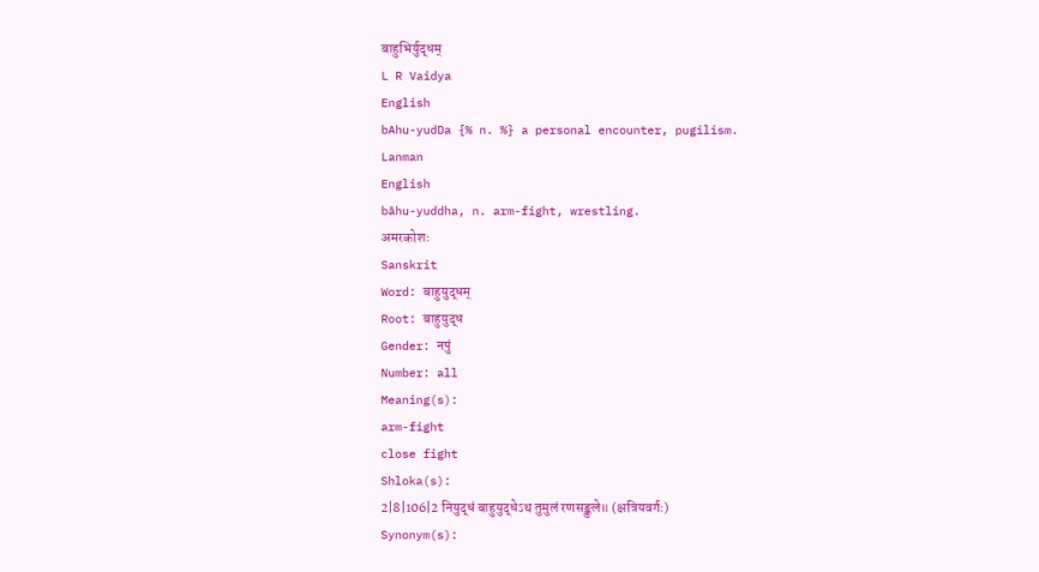बाहुभिर्युद्धम्
L R Vaidya
English
bAhu-yudDa {% n. %} a personal encounter, pugilism.
Lanman
English
bāhu-yuddha, n. arm-fight, wrestling.
अमरकोशः
Sanskrit
Word: बाहुयुद्धम्
Root: बाहुयुद्ध
Gender: नपुं
Number: all
Meaning(s):
arm-fight
close fight
Shloka(s):
2|8|106|2 नियुद्धं बाहुयुद्धेऽथ तुमुलं रणसङ्कुले॥ (क्षत्रियवर्गः)
Synonym(s):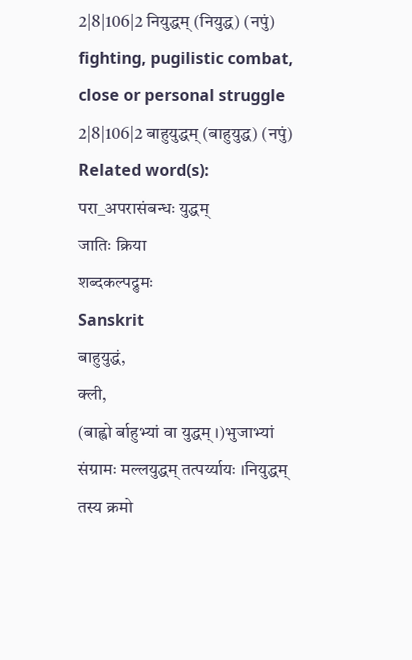2|8|106|2 नियुद्धम् (नियुद्ध) (नपुं) fighting, pugilistic combat, close or personal struggle
2|8|106|2 बाहुयुद्धम् (बाहुयुद्ध) (नपुं)
Related word(s):
परा_अपरासंबन्धः युद्धम्
जातिः क्रिया
शब्दकल्पद्रुमः
Sanskrit
बाहुयुद्धं,
क्ली,
(बाह्वो र्बाहुभ्यां वा युद्धम् ।)भुजाभ्यां संग्रामः मल्लयुद्धम् तत्पर्य्यायः ।नियुद्धम्
तस्य क्रमो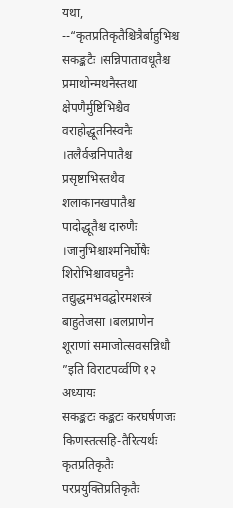यथा, --“कृतप्रतिकृतैश्चित्रैर्बाहुभिश्च सकङ्कटैः ।सन्निपातावधूतैश्च प्रमाथोन्मथनैस्तथा
क्षेपणैर्मुष्टिभिश्चैव वराहोद्धूतनिस्वनैः ।तलैर्वज्रनिपातैश्च प्रसृष्टाभिस्तथैव
शलाकानखपातैश्च पादोद्धूतैश्च दारुणैः ।जानुभिश्चाश्मनिर्घोषैः शिरोभिश्चावघट्टनैः
तद्युद्धमभवद्घोरमशस्त्रं बाहुतेजसा ।बलप्राणेन शूराणां समाजोत्सवसन्निधौ
”इति विराटपर्व्वणि १२ अध्यायः
सकङ्कटः कङ्कटः करघर्षणजः किणस्तत्सहि-तैरित्यर्थः कृतप्रतिकृतैः परप्रयुक्तिप्रतिकृतैः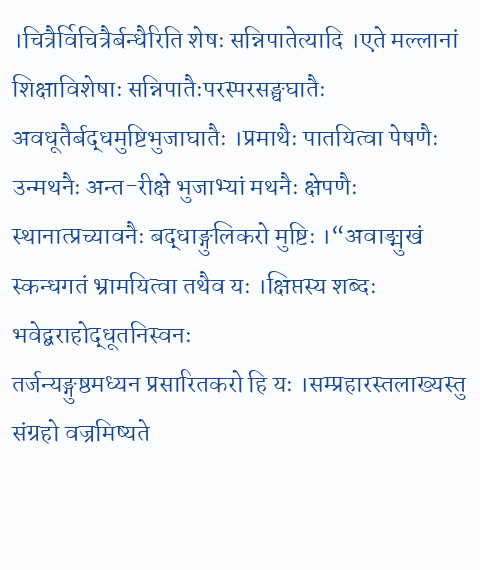।चित्रैर्विचित्रैर्बन्धैरिति शेषः सन्निपातेत्यादि ।एते मल्लानां शिक्षाविशेषाः सन्निपातैःपरस्परसङ्घघातैः अवधूतैर्बद्धमुष्टिभुजाघातैः ।प्रमाथैः पातयित्वा पेषणैः उन्मथनैः अन्त-रीक्षे भुजाभ्यां मथनैः क्षेपणैः स्थानात्प्रच्यावनैः बद्धाङ्गुलिकरो मुष्टिः ।“अवाङ्मुखं स्कन्धगतं भ्रामयित्वा तथैव यः ।क्षिप्तस्य शब्दः भवेद्बराहोद्धूतनिस्वनः
तर्जन्यङ्गुष्ठमध्यन प्रसारितकरो हि यः ।सम्प्रहारस्तलाख्यस्तु संग्रहो वज्रमिष्यते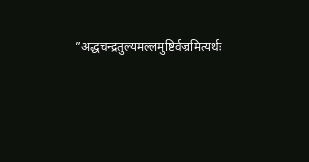”अद्धचन्द्रतुल्यमल्लमुष्टिर्वज्रमित्यर्थः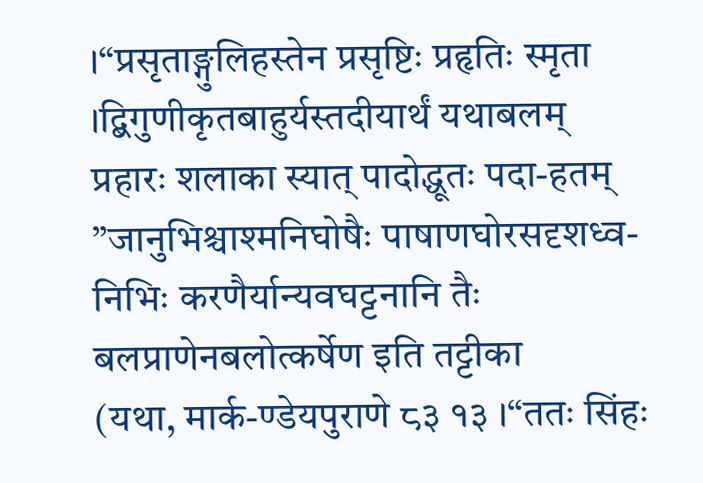।“प्रसृताङ्गुलिहस्तेन प्रसृष्टिः प्रहृतिः स्मृता ।द्बिगुणीकृतबाहुर्यस्तदीयार्थं यथाबलम्
प्रहारः शलाका स्यात् पादोद्धूतः पदा-हतम्
”जानुभिश्चाश्मनिघोषैः पाषाणघोरसदृशध्व-निभिः करणैर्यान्यवघट्टनानि तैः बलप्राणेनबलोत्कर्षेण इति तट्टीका
(यथा, मार्क-ण्डेयपुराणे ८३ १३ ।“ततः सिंहः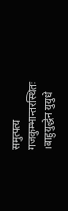समुत्पत्य गजकुम्भान्तरस्थितः ।बाहुयुद्धेन युयुधे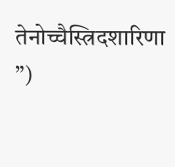तेनोच्चैस्त्रिदशारिणा
”)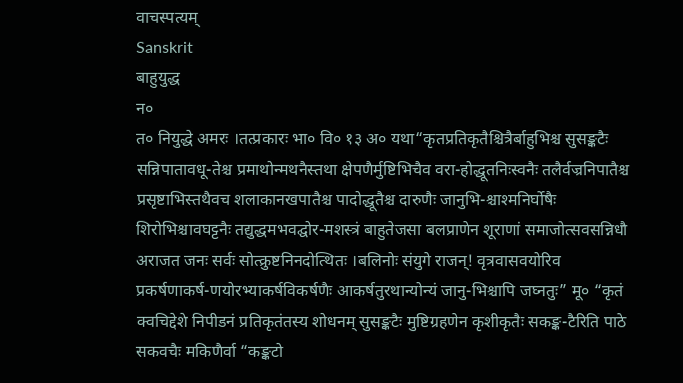वाचस्पत्यम्
Sanskrit
बाहुयुद्ध
न०
त० नियुद्धे अमरः ।तत्प्रकारः भा० वि० १३ अ० यथा“कृतप्रतिकृतैश्चित्रैर्बाहुभिश्च सुसङ्कटैः सन्निपातावधू-तेश्च प्रमाथोन्मथनैस्तथा क्षेपणैर्मुष्टिभिचैव वरा-होद्धूतनिःस्वनैः तलैर्वज्रनिपातैश्च प्रसृष्टाभिस्तथैवच शलाकानखपातैश्च पादोद्धूतैश्च दारुणैः जानुभि-श्चाश्मनिर्घोषैः शिरोभिश्चावघट्टनैः तद्युद्धमभवद्घोर-मशस्त्रं बाहुतेजसा बलप्राणेन शूराणां समाजोत्सवसन्निधौ अराजत जनः सर्वः सोत्क्रुष्टनिनदोत्थितः ।बलिनोः संयुगे राजन्! वृत्रवासवयोरिव प्रकर्षणाकर्ष-णयोरभ्याकर्षविकर्षणैः आकर्षतुरथान्योन्यं जानु-भिश्चापि जघ्नतुः” मू० “कृतं क्वचिद्देशे निपीडनं प्रतिकृतंतस्य शोधनम् सुसङ्कटैः मुष्टिग्रहणेन कृशीकृतैः सकङ्क-टैरिति पाठे सकवचैः मकिणैर्वा “कङ्कटो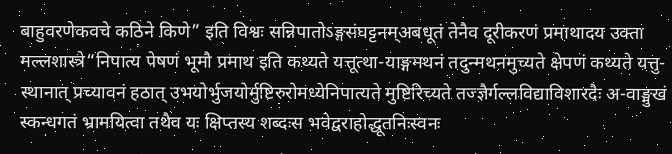बाहुवरणेकवचे कठिने किणे” इति विश्वः सन्निपातोऽङ्गसंघट्टनम्अबधूतं तेनैव दूरीकरणं प्रमाथादय उक्ता मल्लशास्त्रे“निपात्य पेषणं भूमौ प्रमाथ इति कथ्यते यत्तूत्था-याङ्गमथनं तदुन्मथनमुच्यते क्षेपणं कथ्यते यत्तु-स्थानात् प्रच्यावनं हठात् उभयोर्भुजयोर्मुष्टिरुरोमध्येनिपात्यते मुष्टिरिच्यते तज्ज्ञैर्गल्लविद्याविशारदैः अ-वाङ्मुखं स्कन्धगतं भ्रामयित्वा तथैव यः क्षिप्तस्य शब्दःस भवेद्वराहोद्धूतनिःस्वनः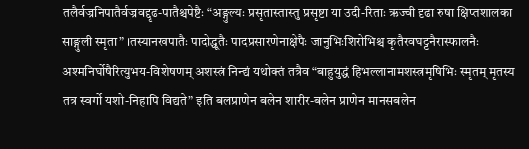तलैर्वज्रनिपातैर्वज्रवद्दृढ-पातैश्चपेष्टैः “अङ्गुल्यः प्रसृतास्तास्तु प्रसृष्टा या उदी-रिताः ऋज्वी दृढा रुषा क्षिप्तशालका साङ्गुली स्मृता” ।तस्यानखपातैः पादोद्धूतैः पादप्रसारणेनाक्षेपैः जानुभिःशिरोभिश्च कृतैरवघट्टनैरास्फालनैः अश्मनिर्घोषैरित्युभय-विशेषणम् अशस्त्रं निन्द्यं यथोक्तं तत्रैव “बाहुयुद्धं हिभल्लानामशस्त्रमृषिभिः स्मृतम् मृतस्य तत्र स्वर्गो यशो-निहापि विद्यते” इति बलप्राणेन बलेन शारीर-बलेन प्राणेन मानसबलेन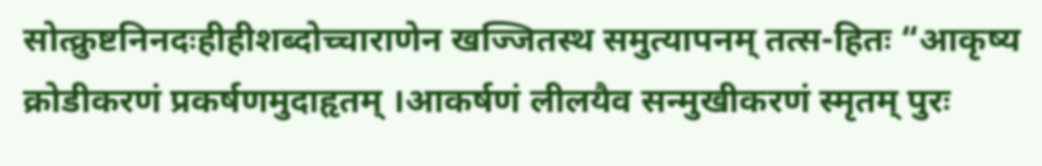सोत्क्रुष्टनिनदःहीहीशब्दोच्चाराणेन खज्जितस्थ समुत्यापनम् तत्स-हितः “आकृष्य क्रोडीकरणं प्रकर्षणमुदाहृतम् ।आकर्षणं लीलयैव सन्मुखीकरणं स्मृतम् पुरः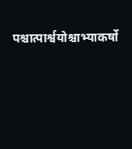पश्चात्पार्श्वयोश्चाभ्याकर्षो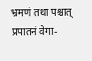भ्रमणं तथा पश्चात् प्रपातनं वेगा-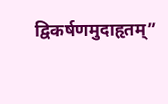द्विकर्षणमुदाहृतम्”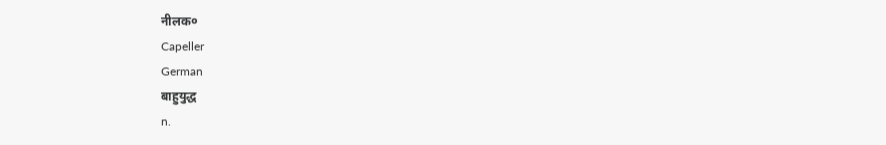नीलक०
Capeller
German
बाहुयुद्ध
n.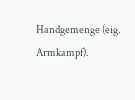Handgemenge (eig. Armkampf).